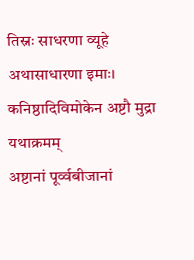तिस्नः साधरणा व्यूहे अथासाधारणा इमाः। कनिष्ठादिविमोकेन अष्टौ मुद्रा यथाक्रमम्
अष्टानां पूर्व्वबीजानां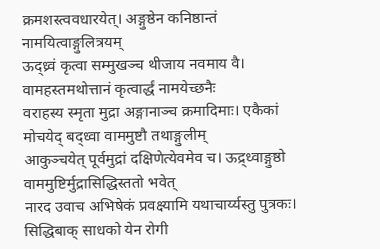क्रमशस्त्ववधारयेत्। अङ्गुष्ठेन कनिष्ठान्तं नामयित्वाङ्गुलित्रयम्
ऊद्ध्र्वं कृत्वा सम्मुखञ्च थीजाय नवमाय वै। वामहस्तमथोत्तानं कृत्वार्द्धं नामयेच्छनैः
वराहस्य स्मृता मुद्रा अङ्गानाञ्च क्रमादिमाः। एकैकां मोचयेद् बद्ध्वा वाममुष्टौ तथाङ्गुलीम्
आकुञ्चयेत् पूर्वमुद्रां दक्षिणेत्येवमेव च। ऊद्र्ध्वाङ्गुष्ठो वाममुष्टिर्मुद्रासिद्धिस्ततो भवेत्
नारद उवाच अभिषेकं प्रवक्ष्यामि यथाचार्य्यस्तु पुत्रकः। सिद्धिबाक् साधको येन रोगी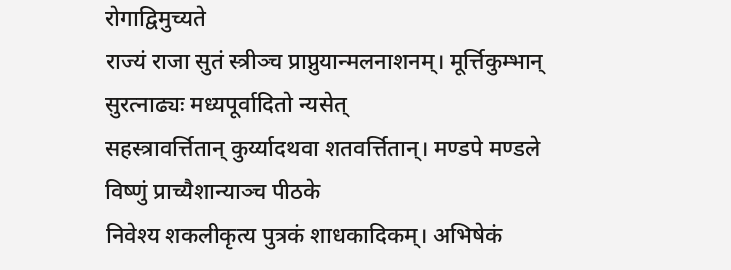रोगाद्विमुच्यते
राज्यं राजा सुतं स्त्रीञ्च प्राप्नुयान्मलनाशनम्। मूर्त्तिकुम्भान् सुरत्नाढ्यः मध्यपूर्वादितो न्यसेत्
सहस्त्रावर्त्तितान् कुर्य्यादथवा शतवर्त्तितान्। मण्डपे मण्डले विष्णुं प्राच्यैशान्याञ्च पीठके
निवेश्य शकलीकृत्य पुत्रकं शाधकादिकम्। अभिषेकं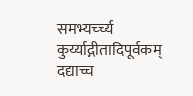समभ्यर्च्च्य कुर्य्याद्गीतादिपूर्वकम्
दद्याच्च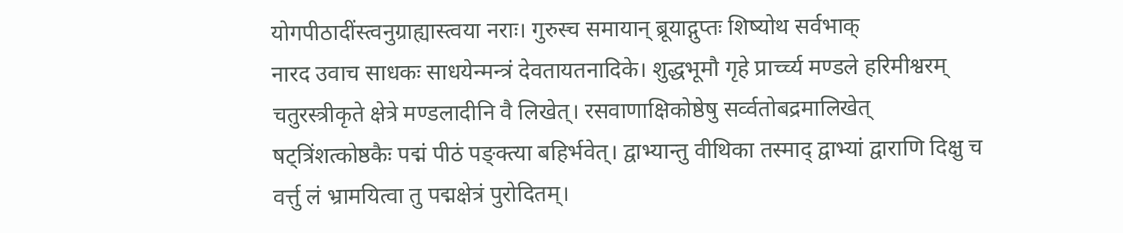योगपीठादींस्त्वनुग्राह्यास्त्वया नराः। गुरुस्च समायान् ब्रूयाद्गुप्तः शिष्योथ सर्वभाक्
नारद उवाच साधकः साधयेन्मन्त्रं देवतायतनादिके। शुद्धभूमौ गृहे प्रार्च्च्य मण्डले हरिमीश्वरम्
चतुरस्त्रीकृते क्षेत्रे मण्डलादीनि वै लिखेत्। रसवाणाक्षिकोष्ठेषु सर्व्वतोबद्रमालिखेत्
षट्त्रिंशत्कोष्ठकैः पद्मं पीठं पङ्क्त्या बहिर्भवेत्। द्वाभ्यान्तु वीथिका तस्माद् द्वाभ्यां द्वाराणि दिक्षु च
वर्त्तु लं भ्रामयित्वा तु पद्मक्षेत्रं पुरोदितम्।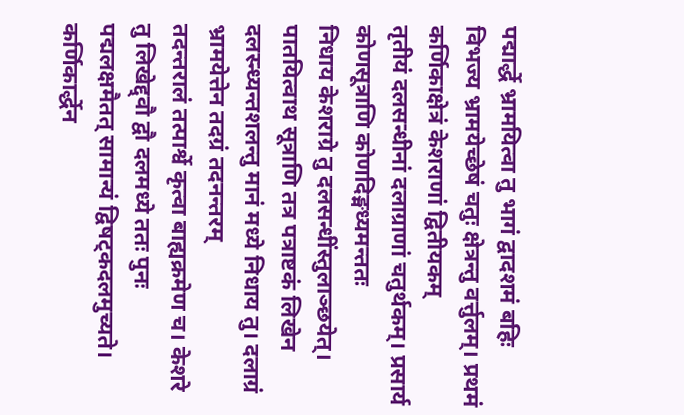पद्मार्द्धे भ्रामयित्वा तु भागं द्वादशमं बहिः
विभज्य भ्रामयेच्छेषं चतुः क्षेत्रन्तु वर्त्तुलम्। प्रथमं कर्णिकाक्षेत्रं केशराणां द्वितीयकम्
तृतीयं दलसन्धीनां दलाग्राणां चतुर्थकम्। प्रसार्य कोणसूत्राणि कोणदिङ्मध्यमन्ततः
निधाय केशराग्रे तु दलसन्धींस्तुलाञ्छयेत्। पातयित्वाथ सूत्राणि तत्र पत्राष्टकं लिखेन
दलस्न्ध्यन्तशलन्तु मानं मध्ये निधाय तु। दलाग्रं भ्रामयेत्तेन तदग्रं तदनन्तरम्
तदन्तरालं तत्पार्श्वे कृत्वा बाह्यक्रमेण च। केशरे तु लिखेद्द्वौ द्वौ दलमध्ये ततः पुनः
पद्मलक्षमैतत् सामान्यं द्विषट्कदलमुच्यते। कर्णिकार्द्धेन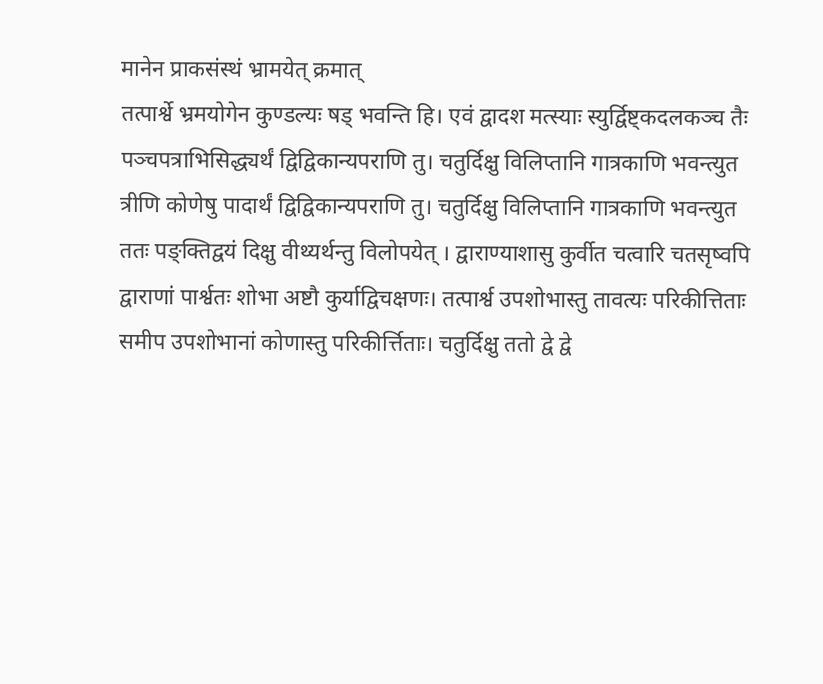मानेन प्राकसंस्थं भ्रामयेत् क्रमात्
तत्पार्श्वे भ्रमयोगेन कुण्डल्यः षड् भवन्ति हि। एवं द्वादश मत्स्याः स्युर्द्विष्ट्कदलकञ्च तैः
पञ्चपत्राभिसिद्ध्यर्थं द्विद्विकान्यपराणि तु। चतुर्दिक्षु विलिप्तानि गात्रकाणि भवन्त्युत
त्रीणि कोणेषु पादार्थं द्विद्विकान्यपराणि तु। चतुर्दिक्षु विलिप्तानि गात्रकाणि भवन्त्युत
ततः पङ्क्तिद्वयं दिक्षु वीथ्यर्थन्तु विलोपयेत् । द्वाराण्याशासु कुर्वीत चत्वारि चतसृष्वपि
द्वाराणां पार्श्वतः शोभा अष्टौ कुर्याद्विचक्षणः। तत्पार्श्व उपशोभास्तु तावत्यः परिकीत्तिताः
समीप उपशोभानां कोणास्तु परिकीर्त्तिताः। चतुर्दिक्षु ततो द्वे द्वे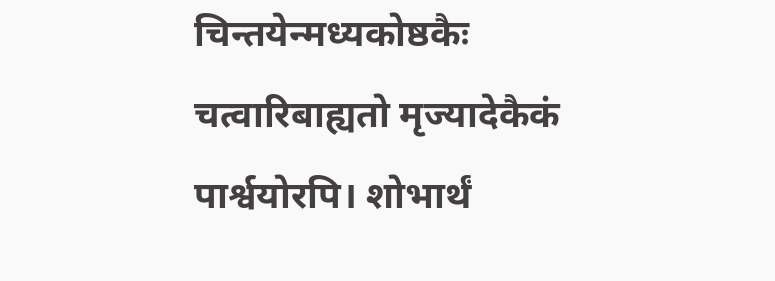चिन्तयेन्मध्यकोष्ठकैः
चत्वारिबाह्यतो मृज्यादेकैकं पार्श्वयोरपि। शोभार्थं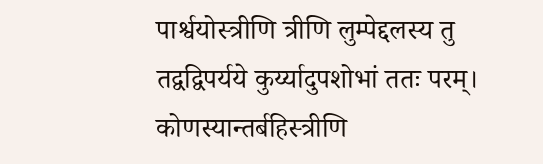पार्श्वयोस्त्रीणि त्रीणि लुम्पेद्दलस्य तु
तद्वद्विपर्यये कुर्य्यादुपशोभां ततः परम्। कोणस्यान्तर्बहिस्त्रीणि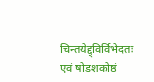चिन्तयेद्द्विर्विभेदतः
एवं षोडशकोष्ठं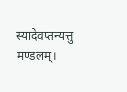स्यादेवप्तन्यत्तु मण्डलम्।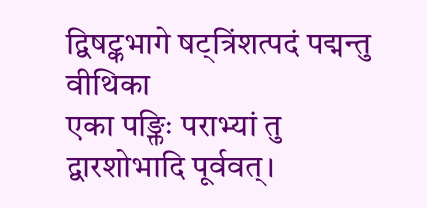द्विषट्कभागे षट्त्रिंशत्पदं पद्मन्तु वीथिका
एका पङ्क्तिः पराभ्यां तु द्वारशोभादि पूर्ववत्।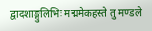द्वादशाङ्गुलिभिः मद्ममेकहस्ते तु मण्डले